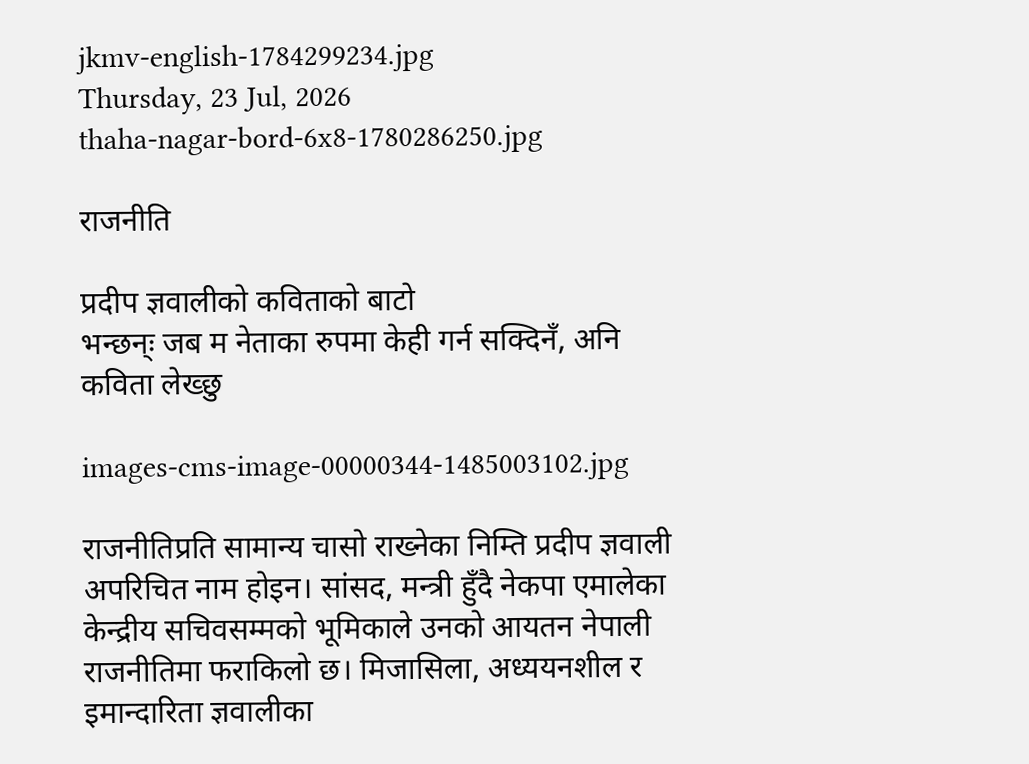jkmv-english-1784299234.jpg
Thursday, 23 Jul, 2026
thaha-nagar-bord-6x8-1780286250.jpg

राजनीति

प्रदीप ज्ञवालीको कविताको बाटो
भन्छन्ः जब म नेताका रुपमा केही गर्न सक्दिनँ, अनि कविता लेख्छु

images-cms-image-00000344-1485003102.jpg

राजनीतिप्रति सामान्य चासो राख्नेका निम्ति प्रदीप ज्ञवाली अपरिचित नाम होइन। सांसद, मन्त्री हुँदै नेकपा एमालेका केन्द्रीय सचिवसम्मको भूमिकाले उनको आयतन नेपाली राजनीतिमा फराकिलो छ। मिजासिला, अध्ययनशील र इमान्दारिता ज्ञवालीका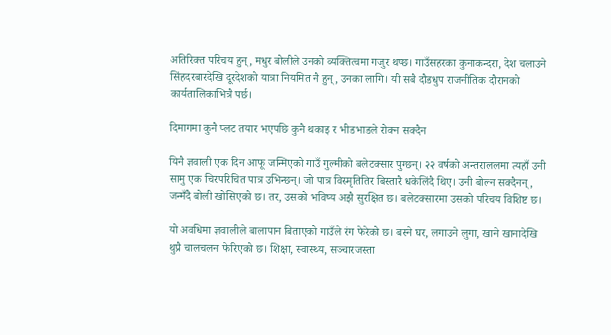अतिरिक्त परिचय हुन्, मधुर बोलीले उनको व्यक्तित्वमा गजुर थप्छ। गाउँसहरका कुनाकन्दरा, देश चलाउने सिंहदरबारदेखि दूरदेशको यात्रा नियमित नै हुन्, उनका लागि। यी सबै दौडधुप राजनीतिक दौरानको कार्यतालिकाभित्रै पर्छ।

दिमागमा कुनै प्लट तयार भएपछि कुनै थकाइ र भीडभाडले रोक्न सक्दैन

यिनै ज्ञवाली एक दिन आफू जन्मिएको गाउँ गुल्मीको बलेटक्सार पुग्छन्। २२ वर्षको अन्तराललमा त्यहाँ उनी सामु एक चिरपरिचित पात्र उभिन्छन्। जो पात्र विस्मृतितिर बिस्तारै धकेलिंदै थिए। उनी बोल्न सक्दैनन्, जन्मँदै बोली खोसिएको छ। तर, उसको भविष्य अझै सुरक्षित छ। बलेटक्सारमा उसको परिचय विशिष्ट छ।

यो अवधिमा ज्ञवालीले बालापान बिताएको गाउँले रंग फेरेको छ। बस्ने घर, लगाउने लुगा, खाने खानादेखि थुप्रै चालचलन फेरिएको छ। शिक्षा, स्वास्थ्य, सञ्चारजस्ता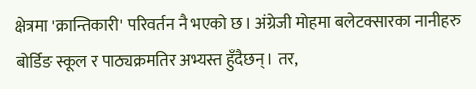क्षेत्रमा 'क्रान्तिकारी' परिवर्तन नै भएको छ। अंग्रेजी मोहमा बलेटक्सारका नानीहरु बोर्डिङ स्कूल र पाठ्यक्रमतिर अभ्यस्त हुँदैछन्। तर,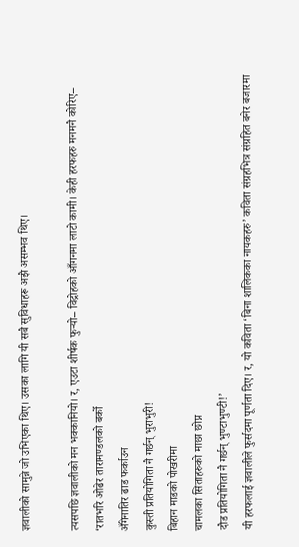ज्ञवालीको सामुन्ने जो उभिएका थिए। उसका लागि यी सबै सुविधाहरू अझै असम्भव थिए।

त्यसपछि ज्ञवालीको मन भक्कानियो। र, एउटा शीर्षक फुर्‍यो– विद्रोहको आँगनमा लाटो कामी। केही हरफहरु मनमनै कोरिए–
‘रातभरि ओढेर तारामण्डलको बर्को
अँगेनातिर ढाड फर्काउन
कुस्ती प्रतियोगिता नै गर्छन् भुराभुरी!
बिहान माडको पोखरीमा
चामलका सिताहरुको माछा छोप्न
दौड प्रतियोगिता नै गर्छन् भुण्टाभुण्टी!’
यी हरफलाई ज्ञवालीले फुर्सदमा पूर्णता दिए। र, यो कविता ‘बिना शालिकका नायकहरु’ कविता संग्रहभित्र संग्रहित बनेर बजारमा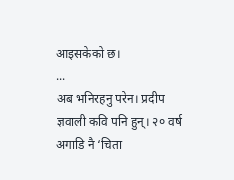आइसकेको छ।
...
अब भनिरहनु परेन। प्रदीप ज्ञवाली कवि पनि हुन्। २० वर्ष अगाडि नै ‘चिता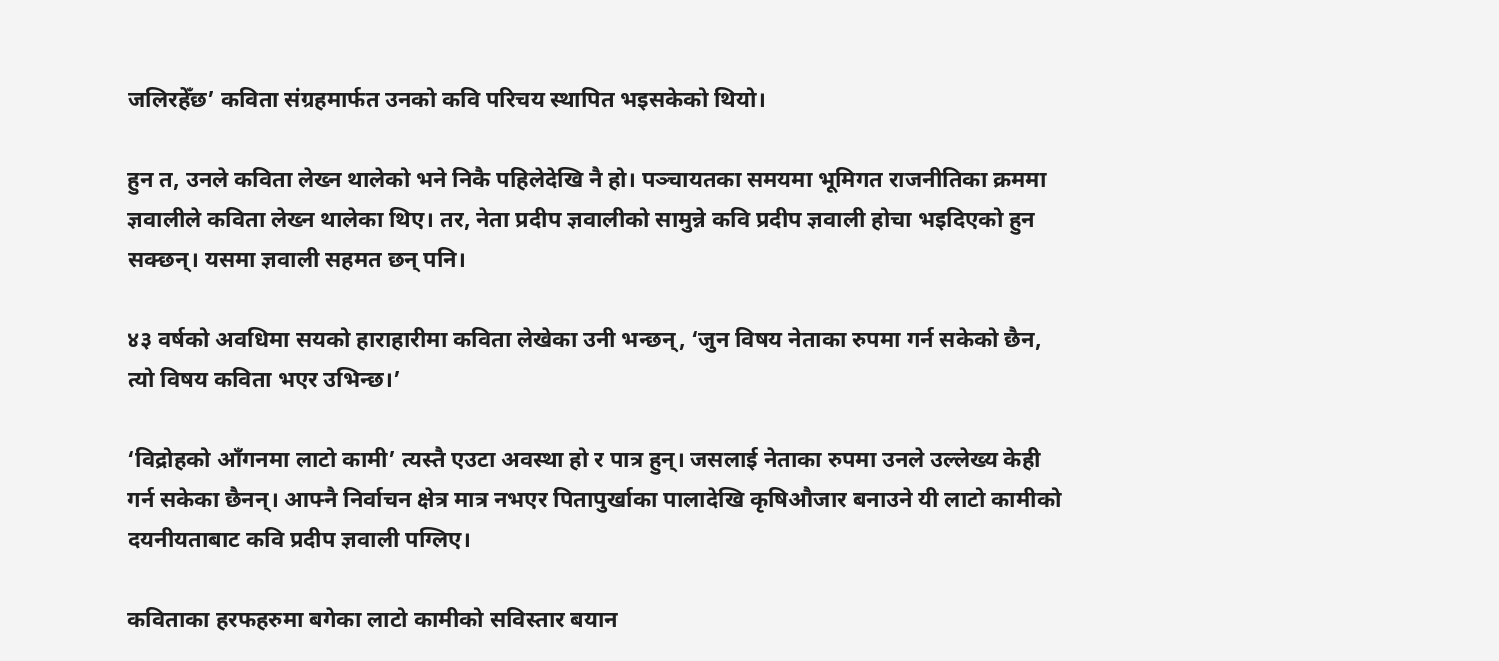जलिरहेँछ’ कविता संग्रहमार्फत उनको कवि परिचय स्थापित भइसकेको थियो।

हुन त, उनले कविता लेख्न थालेको भने निकै पहिलेदेखि नै हो। पञ्चायतका समयमा भूमिगत राजनीतिका क्रममा ज्ञवालीले कविता लेख्न थालेका थिए। तर, नेता प्रदीप ज्ञवालीको सामुन्ने कवि प्रदीप ज्ञवाली होचा भइदिएको हुन सक्छन्। यसमा ज्ञवाली सहमत छन् पनि।

४३ वर्षको अवधिमा सयको हाराहारीमा कविता लेखेका उनी भन्छन्, ‘जुन विषय नेताका रुपमा गर्न सकेको छैन, त्यो विषय कविता भएर उभिन्छ।’

‘विद्रोहको आँगनमा लाटो कामी’ त्यस्तै एउटा अवस्था हो र पात्र हुन्। जसलाई नेताका रुपमा उनले उल्लेख्य केही गर्न सकेका छैनन्। आफ्नै निर्वाचन क्षेत्र मात्र नभएर पितापुर्खाका पालादेखि कृषिऔजार बनाउने यी लाटो कामीको दयनीयताबाट कवि प्रदीप ज्ञवाली पग्लिए।

कविताका हरफहरुमा बगेका लाटो कामीको सविस्तार बयान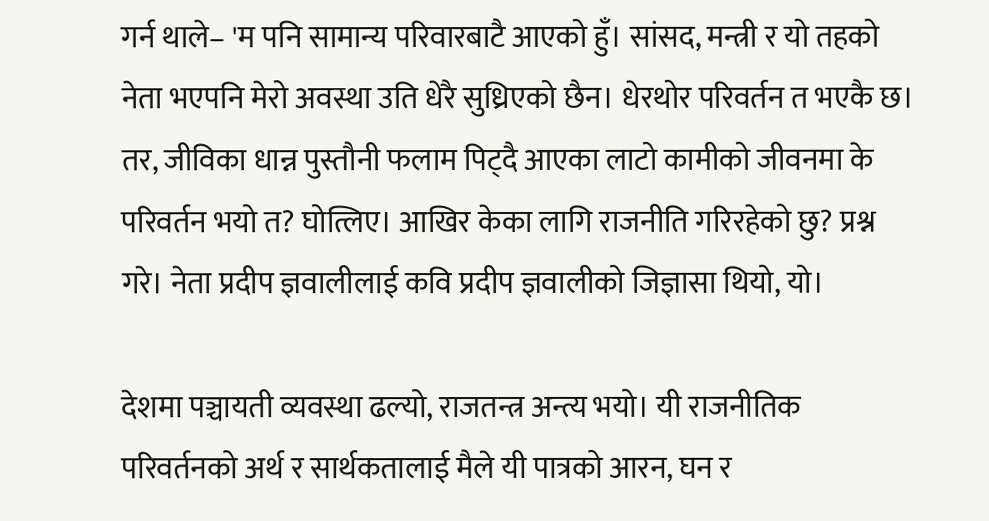गर्न थाले– 'म पनि सामान्य परिवारबाटै आएको हुँ। सांसद, मन्त्री र यो तहको नेता भएपनि मेरो अवस्था उति धेरै सुध्रिएको छैन। धेरथोर परिवर्तन त भएकै छ। तर, जीविका धान्न पुस्तौनी फलाम पिट्दै आएका लाटो कामीको जीवनमा के परिवर्तन भयो त? घोत्लिए। आखिर केका लागि राजनीति गरिरहेको छु? प्रश्न गरे। नेता प्रदीप ज्ञवालीलाई कवि प्रदीप ज्ञवालीको जिज्ञासा थियो, यो।

देशमा पञ्चायती व्यवस्था ढल्यो, राजतन्त्र अन्त्य भयो। यी राजनीतिक परिवर्तनको अर्थ र सार्थकतालाई मैले यी पात्रको आरन, घन र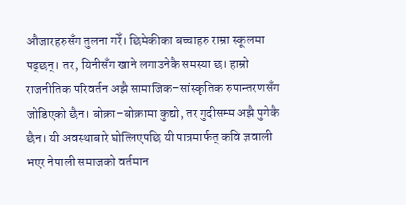औजारहरुसँग तुलना गरेँ। छिमेकीका बच्चाहरु राम्रा स्कूलमा पढ्छन्। तर, यिनीसँग खाने लगाउनेकै समस्या छ। हाम्रो राजनीतिक परिवर्तन अझै सामाजिक–सांस्कृतिक रुपान्तरणसँग जोडिएको छैन। बोक्रा–बोक्रामा कुद्यो, तर गुदीसम्म अझै पुगेकै छैन। यी अवस्थाबारे घोत्लिएपछि यी पात्रमार्फत् कवि ज्ञवाली भएर नेपाली समाजको वर्तमान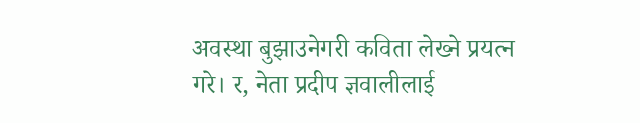अवस्था बुझाउनेगरी कविता लेख्ने प्रयत्न गरे। र, नेता प्रदीप ज्ञवालीलाई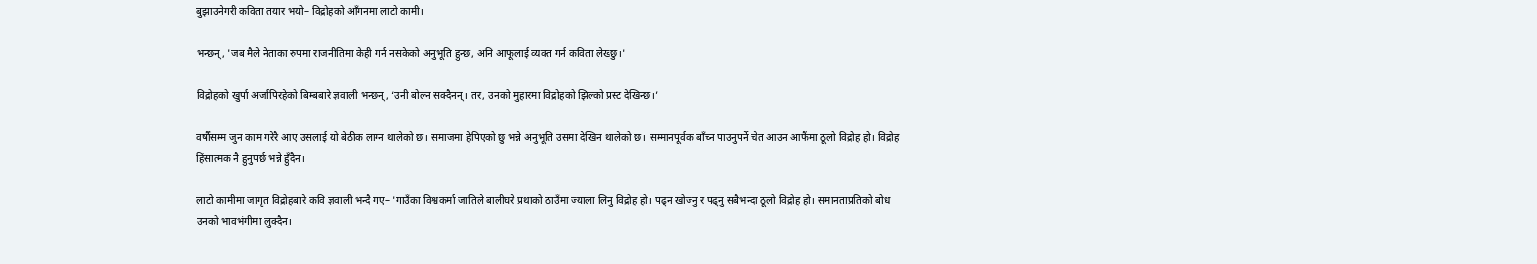बुझाउनेगरी कविता तयार भयो– विद्रोहको आँगनमा लाटो कामी।

भन्छन्, 'जब मैले नेताका रुपमा राजनीतिमा केही गर्न नसकेको अनुभूति हुन्छ, अनि आफूलाई व्यक्त गर्न कविता लेख्छु।'

विद्रोहको खुर्पा अर्जापिरहेको बिम्बबारे ज्ञवाली भन्छन्, ‘उनी बोल्न सक्दैनन्। तर, उनको मुहारमा विद्रोहको झिल्को प्रस्ट देखिन्छ।’

वर्षौंसम्म जुन काम गरेरै आए उसलाई यो बेठीक लाग्न थालेको छ। समाजमा हेपिएको छु भन्ने अनुभूति उसमा देखिन थालेको छ। सम्मानपूर्वक बाँच्न पाउनुपर्ने चेत आउन आफैंमा ठूलो विद्रोह हो। विद्रोह हिंसात्मक नै हुनुपर्छ भन्ने हुँदैन।

लाटो कामीमा जागृत विद्रोहबारे कवि ज्ञवाली भन्दै गए– 'गाउँका विश्वकर्मा जातिले बालीघरे प्रथाको ठाउँमा ज्याला लिनु विद्रोह हो। पढ्न खोज्नु र पढ्नु सबैभन्दा ठूलो विद्रोह हो। समानताप्रतिको बोध उनको भावभंगीमा लुक्दैन।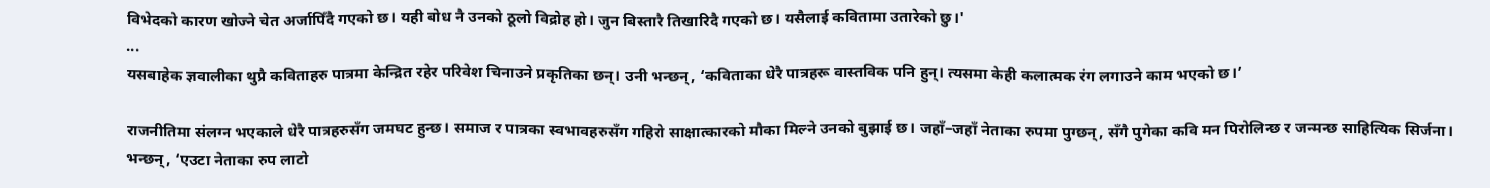विभेदको कारण खोज्ने चेत अर्जापिँदै गएको छ। यही बोध नै उनको ठूलो विद्रोह हो। जुन बिस्तारै तिखारिदै गएको छ। यसैलाई कवितामा उतारेको छु।'
...
यसबाहेक ज्ञवालीका थुप्रै कविताहरु पात्रमा केन्द्रित रहेर परिवेश चिनाउने प्रकृतिका छन्। उनी भन्छन्, ‘कविताका धेरै पात्रहरू वास्तविक पनि हुन्। त्यसमा केही कलात्मक रंग लगाउने काम भएको छ।’

राजनीतिमा संलग्न भएकाले धेरै पात्रहरुसँग जमघट हुन्छ। समाज र पात्रका स्वभावहरुसँग गहिरो साक्षात्कारको मौका मिल्ने उनको बुझाई छ। जहाँ–जहाँ नेताका रुपमा पुग्छन्, सँगै पुगेका कवि मन पिरोलिन्छ र जन्मन्छ साहित्यिक सिर्जना। भन्छन्, ‘एउटा नेताका रुप लाटो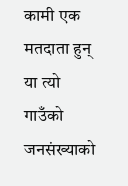कामी एक मतदाता हुन् या त्यो गाउँको जनसंख्याको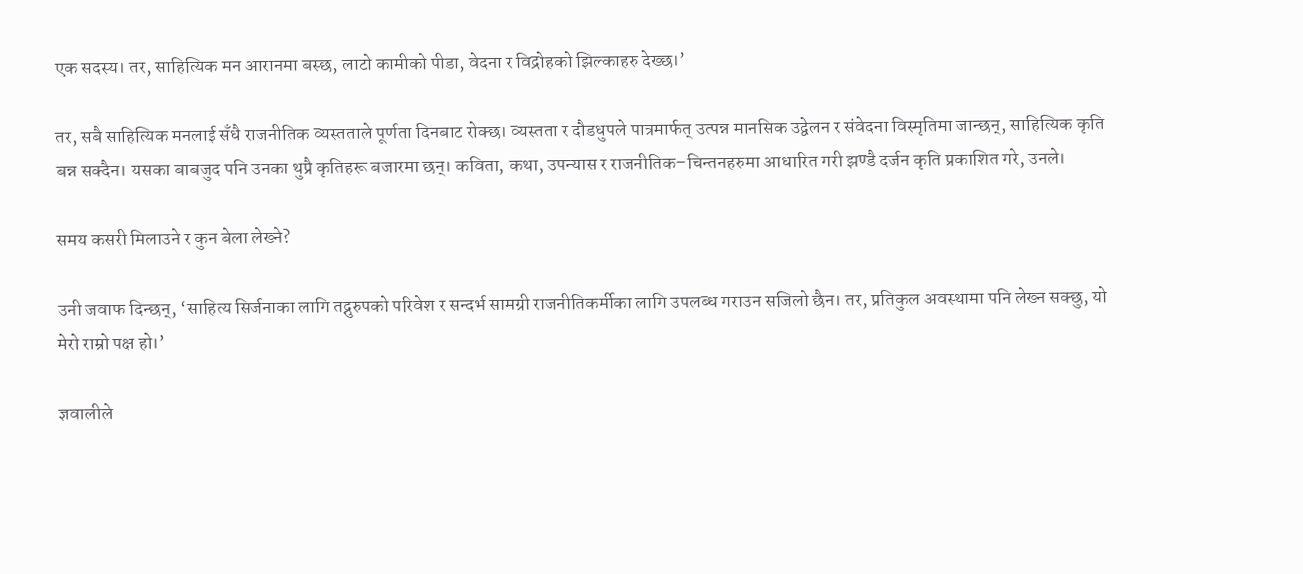एक सदस्य। तर, साहित्यिक मन आरानमा बस्छ, लाटो कामीको पीडा, वेदना र विद्रोहको झिल्काहरु देख्छ।’

तर, सबै साहित्यिक मनलाई सँधै राजनीतिक व्यस्तताले पूर्णता दिनबाट रोक्छ। व्यस्तता र दौडधुपले पात्रमार्फत् उत्पन्न मानसिक उद्वेलन र संवेदना विस्मृतिमा जान्छन्, साहित्यिक कृति बन्न सक्दैन। यसका बाबजुद पनि उनका थुप्रै कृतिहरू बजारमा छन्। कविता, कथा, उपन्यास र राजनीतिक–चिन्तनहरुमा आधारित गरी झण्डै दर्जन कृति प्रकाशित गरे, उनले।

समय कसरी मिलाउने र कुन बेला लेख्ने?

उनी जवाफ दिन्छन्, ‘साहित्य सिर्जनाका लागि तद्नुरुपको परिवेश र सन्दर्भ सामग्री राजनीतिकर्मीका लागि उपलब्ध गराउन सजिलो छैन। तर, प्रतिकुल अवस्थामा पनि लेख्न सक्छु, यो मेरो राम्रो पक्ष हो।’

ज्ञवालीले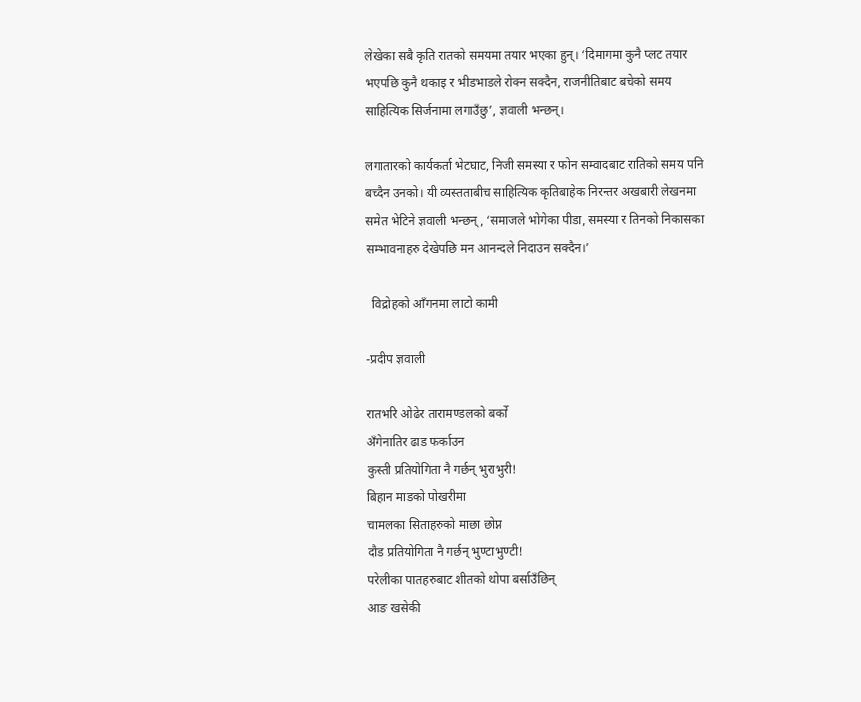लेखेका सबै कृति रातको समयमा तयार भएका हुन्। ‘दिमागमा कुनै प्लट तयार भएपछि कुनै थकाइ र भीडभाडले रोक्न सक्दैन, राजनीतिबाट बचेको समय साहित्यिक सिर्जनामा लगाउँछु’, ज्ञवाली भन्छन्।

लगातारको कार्यकर्ता भेटघाट, निजी समस्या र फोन सम्वादबाट रातिको समय पनि बच्दैन उनको। यी व्यस्तताबीच साहित्यिक कृतिबाहेक निरन्तर अखबारी लेखनमा समेत भेटिने ज्ञवाली भन्छन्, ‘समाजले भोगेका पीडा, समस्या र तिनको निकासका सम्भावनाहरु देखेपछि मन आनन्दले निदाउन सक्दैन।’

  विद्रोहको आँगनमा लाटो कामी

-प्रदीप ज्ञवाली

रातभरि ओढेर तारामण्डलको बर्को
अँगेनातिर ढाड फर्काउन
कुस्ती प्रतियोगिता नै गर्छन् भुराभुरी!
बिहान माडको पोखरीमा
चामलका सिताहरुको माछा छोप्न
दौड प्रतियोगिता नै गर्छन् भुण्टाभुण्टी!
परेलीका पातहरुबाट शीतको थोपा बर्साउँछिन्
आङ खसेकी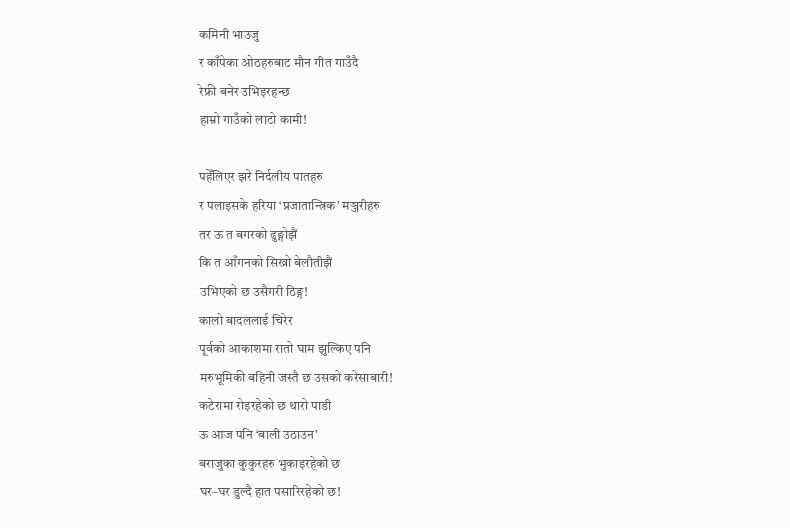कमिनी भाउजु
र काँपेका ओठहरुबाट मौन गीत गाउँदै
रेफ्री बनेर उभिइरहन्छ
हाम्रो गाउँको लाटो कामी!

पहेँलिएर झरे निर्दलीय पातहरु
र पलाइसके हरिया ‘प्रजातान्त्रिक’ मञ्जरीहरु
तर ऊ त बगरको ढुङ्गोझैं
कि त आँगनको सिख्रो बेलौतीझैं
उभिएको छ उसैगरी ठिङ्ग!
कालो बादललाई चिरेर
पूर्वको आकाशमा रातो घाम झुल्किए पनि
मरुभूमिकी बहिनी जस्तै छ उसको करेसाबारी!
कटेरामा रोइरहेको छ थारो पाडी
ऊ आज पनि ‘बाली उठाउन’
बराजुका कुकुरहरु भुकाइरहेको छ
घर–घर डुल्दै हात पसारिरहेको छ!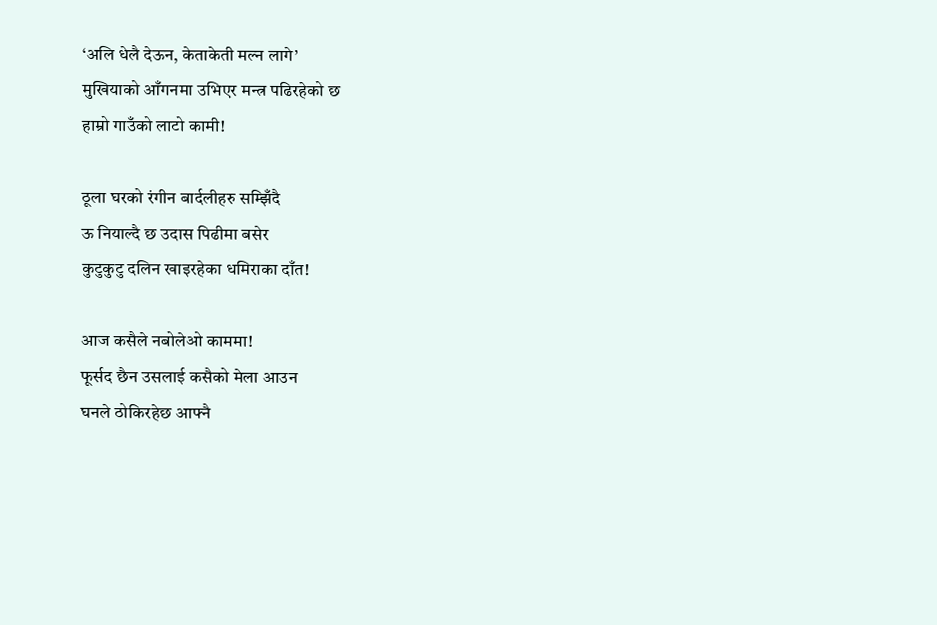‘अलि धेलै देऊन, केताकेती मल्न लागे’
मुखियाको आँगनमा उभिएर मन्त्र पढिरहेको छ
हाम्रो गाउँको लाटो कामी!

ठूला घरको रंगीन बार्दलीहरु सम्झिँदै
ऊ नियाल्दै छ उदास पिढीमा बसेर
कुटुकुटु दलिन खाइरहेका धमिराका दाँत!

आज कसैले नबोलेओ काममा!
फूर्सद छैन उसलाई कसैको मेला आउन
घनले ठोकिरहेछ आफ्नै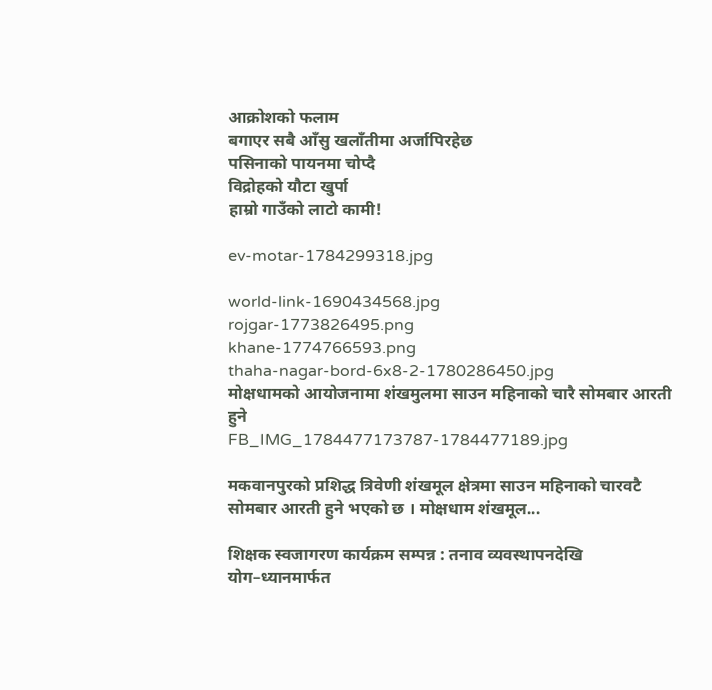आक्रोशको फलाम
बगाएर सबै आँसु खलाँतीमा अर्जापिरहेछ
पसिनाको पायनमा चोप्दै
विद्रोहको यौटा खुर्पा
हाम्रो गाउँको लाटो कामी!

ev-motar-1784299318.jpg

world-link-1690434568.jpg
rojgar-1773826495.png
khane-1774766593.png
thaha-nagar-bord-6x8-2-1780286450.jpg
मोक्षधामको आयोजनामा शंखमुलमा साउन महिनाको चारै सोमबार आरती हुने
FB_IMG_1784477173787-1784477189.jpg

मकवानपुरको प्रशिद्ध त्रिवेणी शंखमूल क्षेत्रमा साउन महिनाको चारवटै सोमबार आरती हुने भएको छ । मोक्षधाम शंखमूल...

शिक्षक स्वजागरण कार्यक्रम सम्पन्न : तनाव व्यवस्थापनदेखि योग–ध्यानमार्फत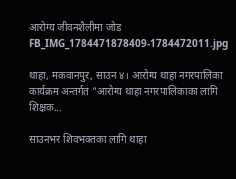आरोग्य जीवनशैलीमा जोड
FB_IMG_1784471878409-1784472011.jpg

थाहा, मकवानपुर, साउन ४। आरोग्य थाहा नगरपालिका कार्यक्रम अन्तर्गत "आरोग्य थाहा नगरपालिकाका लागि शिक्षक...

साउनभर शिवभक्तका लागि थाहा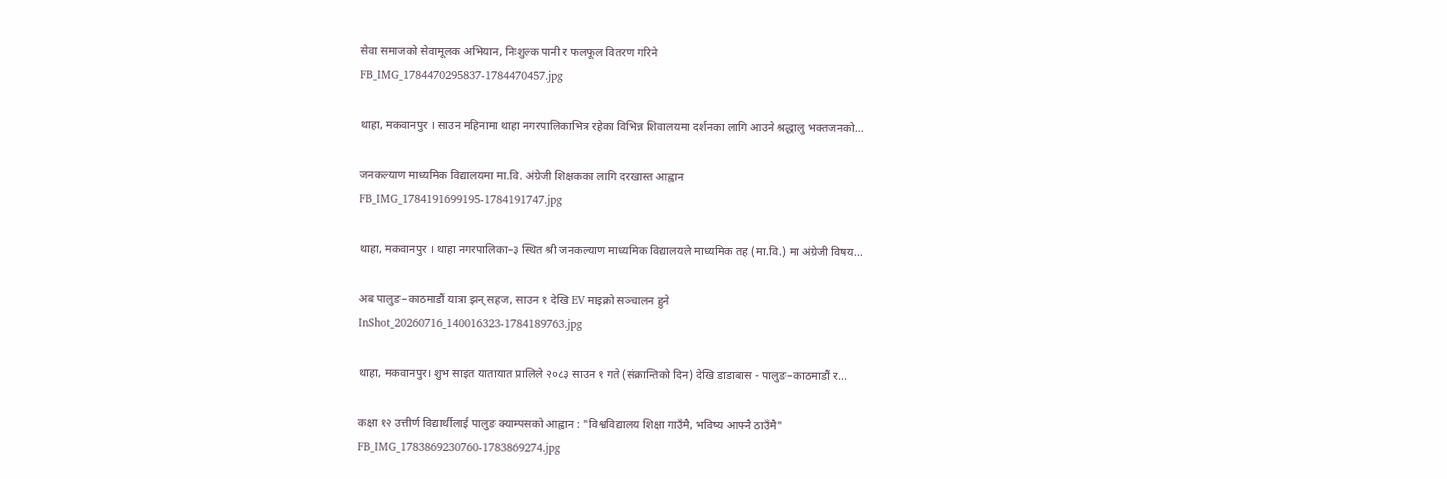सेवा समाजको सेवामूलक अभियान, निःशुल्क पानी र फलफूल वितरण गरिने
FB_IMG_1784470295837-1784470457.jpg

थाहा, मकवानपुर । साउन महिनामा थाहा नगरपालिकाभित्र रहेका विभिन्न शिवालयमा दर्शनका लागि आउने श्रद्धालु भक्तजनको...

जनकल्याण माध्यमिक विद्यालयमा मा.वि. अंग्रेजी शिक्षकका लागि दरखास्त आह्वान
FB_IMG_1784191699195-1784191747.jpg

थाहा, मकवानपुर । थाहा नगरपालिका–३ स्थित श्री जनकल्याण माध्यमिक विद्यालयले माध्यमिक तह (मा.वि.) मा अंग्रेजी विषय...

अब पालुङ–काठमाडौं यात्रा झन् सहज, साउन १ देखि EV माइक्रो सञ्चालन हुने
InShot_20260716_140016323-1784189763.jpg

थाहा, मकवानपुर। शुभ साइत यातायात प्रालिले २०८३ साउन १ गते (संक्रान्तिको दिन) देखि डाडाबास - पालुङ–काठमाडौं र...

कक्षा १२ उत्तीर्ण विद्यार्थीलाई पालुङ क्याम्पसको आह्वान : "विश्वविद्यालय शिक्षा गाउँमै, भविष्य आफ्नै ठाउँमै"
FB_IMG_1783869230760-1783869274.jpg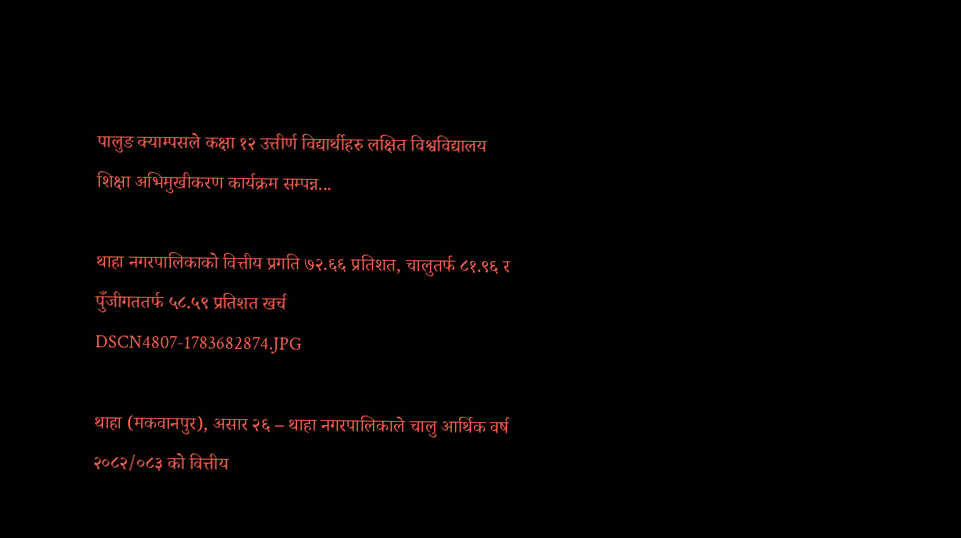पालुङ क्याम्पसले कक्षा १२ उत्तीर्ण विद्यार्थीहरु लक्षित विश्वविद्यालय शिक्षा अभिमुखीकरण कार्यक्रम सम्पन्न...

थाहा नगरपालिकाको वित्तीय प्रगति ७२.६६ प्रतिशत, चालुतर्फ ८१.९६ र पुँजीगततर्फ ५८.५९ प्रतिशत खर्च
DSCN4807-1783682874.JPG

थाहा (मकवानपुर), असार २६ – थाहा नगरपालिकाले चालु आर्थिक वर्ष २०८२/०८३ को वित्तीय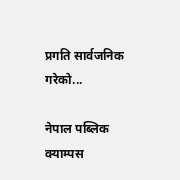प्रगति सार्वजनिक गरेको...

नेपाल पब्लिक क्याम्पस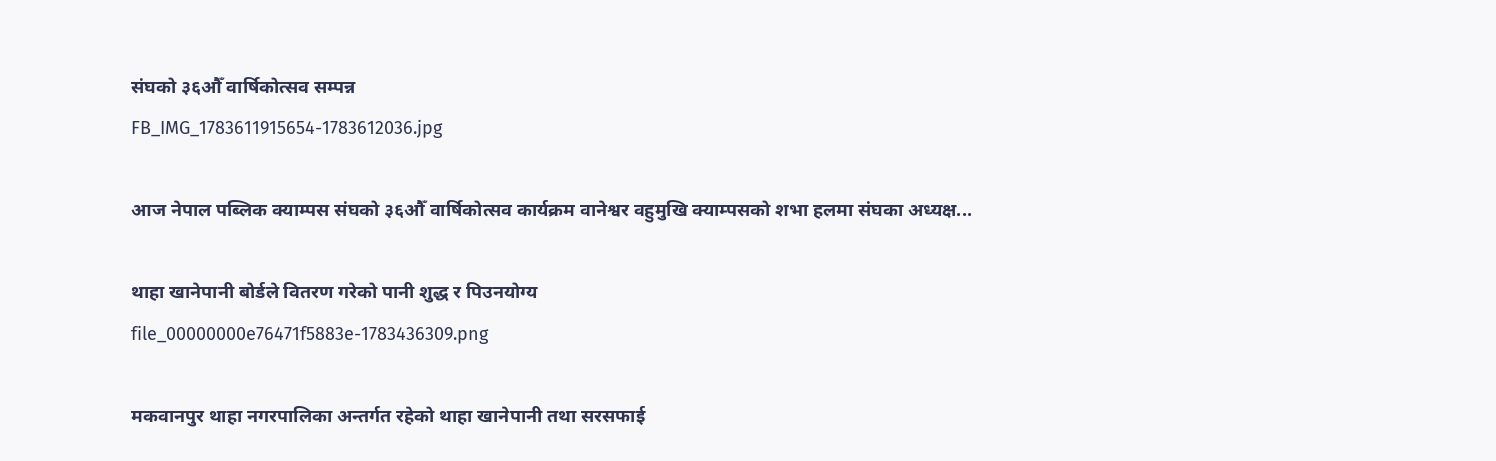संघको ३६औँ वार्षिकोत्सव सम्पन्न
FB_IMG_1783611915654-1783612036.jpg

आज नेपाल पब्लिक क्याम्पस संघको ३६औँ वार्षिकोत्सव कार्यक्रम वानेश्वर वहुमुखि क्याम्पसको शभा हलमा संघका अध्यक्ष...

थाहा खानेपानी बोर्डले वितरण गरेको पानी शुद्ध र पिउनयोग्य
file_00000000e76471f5883e-1783436309.png

मकवानपुर थाहा नगरपालिका अन्तर्गत रहेको थाहा खानेपानी तथा सरसफाई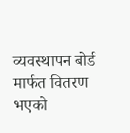व्यवस्थापन बोर्ड मार्फत वितरण भएको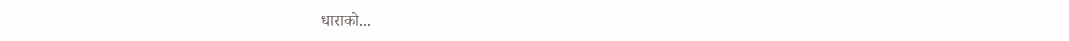धाराको...